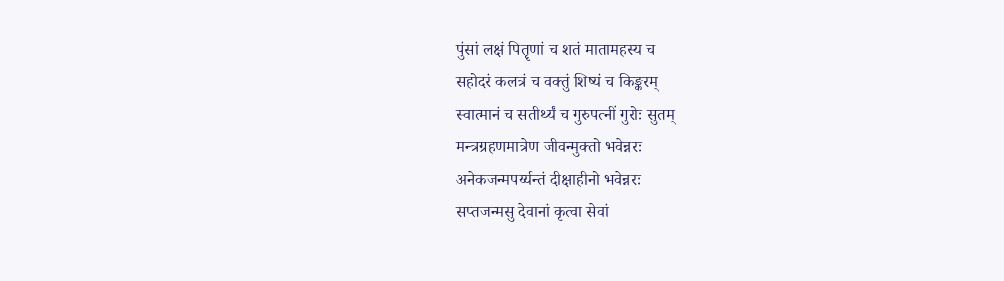पुंसां लक्षं पितॄणां च शतं मातामहस्य च
सहोदरं कलत्रं च वक्तुं शिष्यं च किङ्करम्
स्वात्मानं च सतीर्थ्यं च गुरुपत्नीं गुरोः सुतम्
मन्त्रग्रहणमात्रेण जीवन्मुक्तो भवेन्नरः
अनेकजन्मपर्य्यन्तं दीक्षाहीनो भवेन्नरः
सप्तजन्मसु देवानां कृत्वा सेवां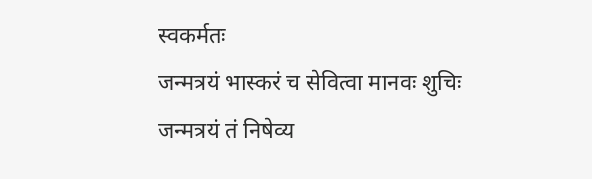स्वकर्मतः
जन्मत्रयं भास्करं च सेवित्वा मानवः शुचिः
जन्मत्रयं तं निषेव्य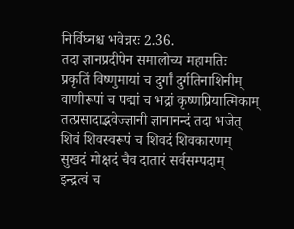निर्विघ्नश्च भवेन्नरः 2.36.
तदा ज्ञानप्रदीपेन समालोच्य महामतिः
प्रकृतिं विष्णुमायां च दुर्गां दुर्गतिनाशिनीम्
वाणीरूपां च पद्मां च भद्रां कृष्णप्रियात्मिकाम्
तत्प्रसादाद्भवेज्ज्ञानी ज्ञानानन्दं तदा भजेत्
शिवं शिवस्वरूपं च शिवदं शिवकारणम्
सुखदं मोक्षदं चैव दातारं सर्वसम्पदाम्
इन्द्रत्वं च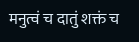मनुत्वं च दातुं शक्तं च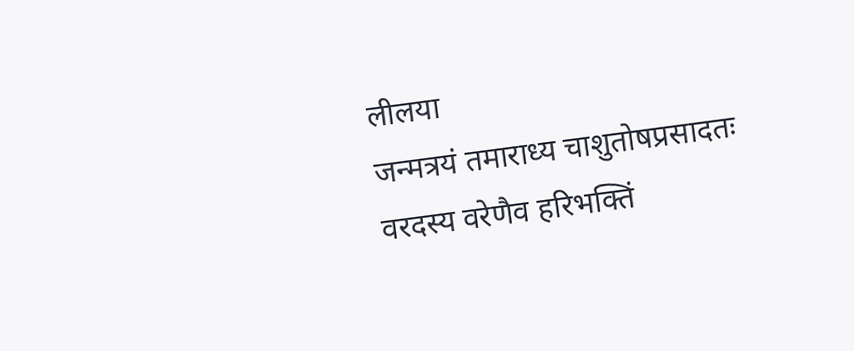लीलया
जन्मत्रयं तमाराध्य चाशुतोषप्रसादतः
वरदस्य वरेणैव हरिभक्तिं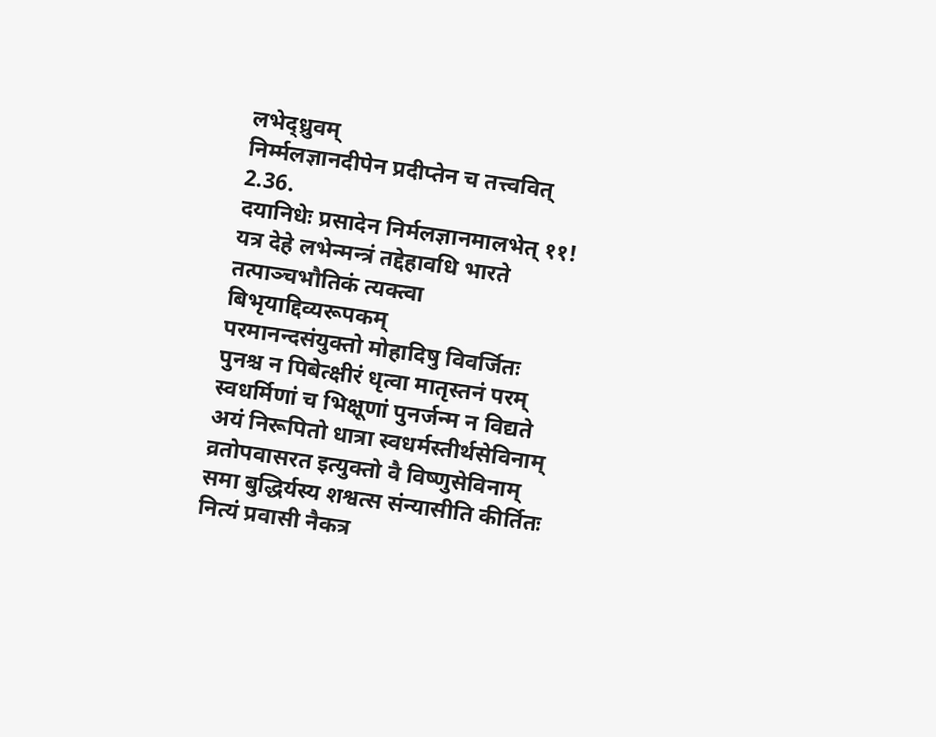लभेद्ध्रुवम्
निर्म्मलज्ञानदीपेन प्रदीप्तेन च तत्त्ववित् 2.36.
दयानिधेः प्रसादेन निर्मलज्ञानमालभेत् ११! यत्र देहे लभेन्मन्त्रं तद्देहावधि भारते
तत्पाञ्चभौतिकं त्यक्त्वा बिभृयाद्दिव्यरूपकम्
परमानन्दसंयुक्तो मोहादिषु विवर्जितः
पुनश्च न पिबेत्क्षीरं धृत्वा मातृस्तनं परम्
स्वधर्मिणां च भिक्षूणां पुनर्जन्म न विद्यते
अयं निरूपितो धात्रा स्वधर्मस्तीर्थसेविनाम्
व्रतोपवासरत इत्युक्तो वै विष्णुसेविनाम्
समा बुद्धिर्यस्य शश्वत्स संन्यासीति कीर्तितः
नित्यं प्रवासी नैकत्र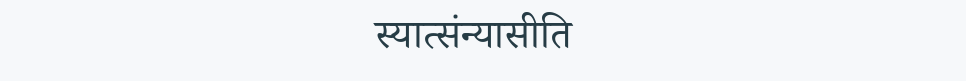स्यात्संन्यासीति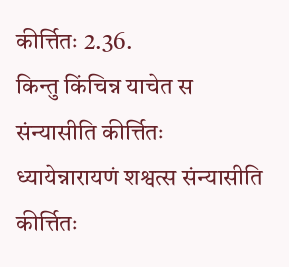कीर्त्तितः 2.36.
किन्तु किंचिन्न याचेत स संन्यासीति कीर्त्तितः
ध्यायेन्नारायणं शश्वत्स संन्यासीति कीर्त्तितः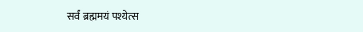सर्वं ब्रह्ममयं पश्येत्स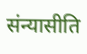संन्यासीति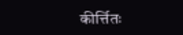कीर्त्तितः